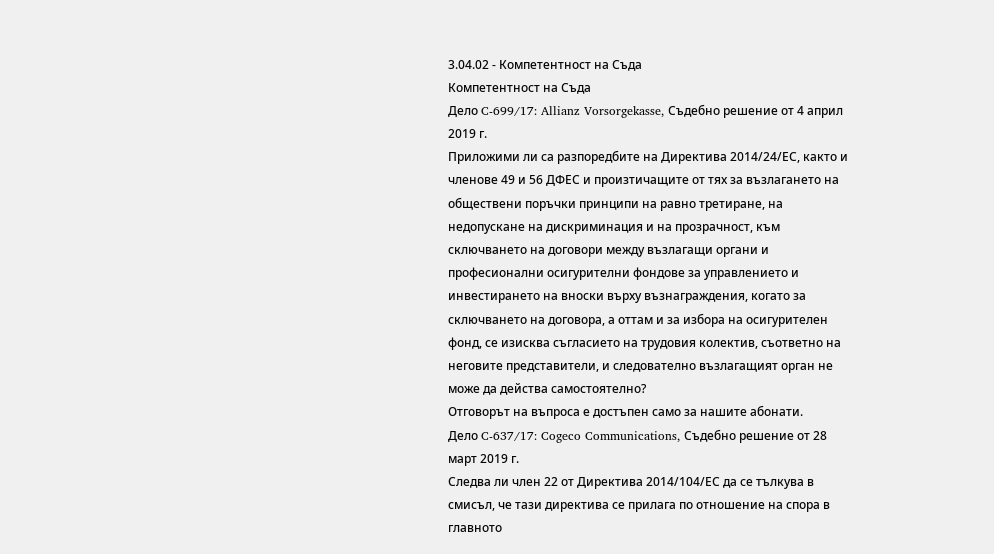3.04.02 - Компетентност на Съда
Компетентност на Съда
Дело C-699/17: Allianz Vorsorgekasse, Съдебно решение от 4 април 2019 г.
Приложими ли са разпоредбите на Директива 2014/24/ЕС, както и членове 49 и 56 ДФЕС и произтичащите от тях за възлагането на обществени поръчки принципи на равно третиране, на недопускане на дискриминация и на прозрачност, към сключването на договори между възлагащи органи и професионални осигурителни фондове за управлението и инвестирането на вноски върху възнаграждения, когато за сключването на договора, а оттам и за избора на осигурителен фонд, се изисква съгласието на трудовия колектив, съответно на неговите представители, и следователно възлагащият орган не може да действа самостоятелно?
Отговорът на въпроса е достъпен само за нашите абонати.
Дело C-637/17: Cogeco Communications, Съдебно решение от 28 март 2019 г.
Следва ли член 22 от Директива 2014/104/ЕС да се тълкува в смисъл, че тази директива се прилага по отношение на спора в главното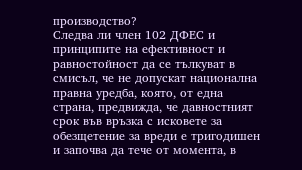производство?
Следва ли член 102 ДФЕС и принципите на ефективност и равностойност да се тълкуват в смисъл, че не допускат национална правна уредба, която, от една страна, предвижда, че давностният срок във връзка с исковете за обезщетение за вреди е тригодишен и започва да тече от момента, в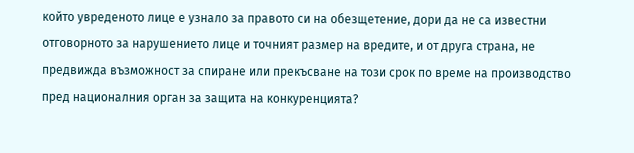който увреденото лице е узнало за правото си на обезщетение, дори да не са известни отговорното за нарушението лице и точният размер на вредите, и от друга страна, не предвижда възможност за спиране или прекъсване на този срок по време на производство пред националния орган за защита на конкуренцията?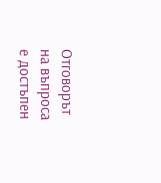Отговорът на въпроса е достъпен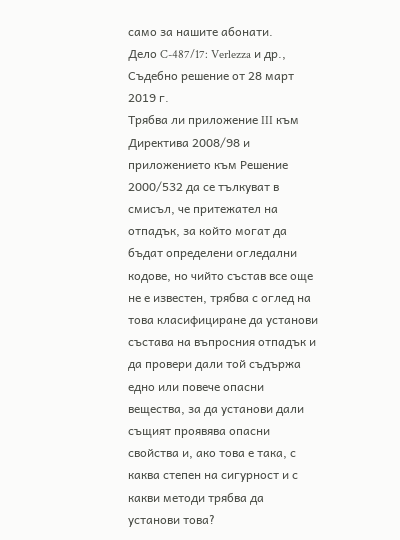само за нашите абонати.
Дело C-487/17: Verlezza и др., Съдебно решение от 28 март 2019 г.
Трябва ли приложение III към Директива 2008/98 и приложението към Решение 2000/532 да се тълкуват в смисъл, че притежател на отпадък, за който могат да бъдат определени огледални кодове, но чийто състав все още не е известен, трябва с оглед на това класифициране да установи състава на въпросния отпадък и да провери дали той съдържа едно или повече опасни вещества, за да установи дали същият проявява опасни свойства и, ако това е така, с каква степен на сигурност и с какви методи трябва да установи това?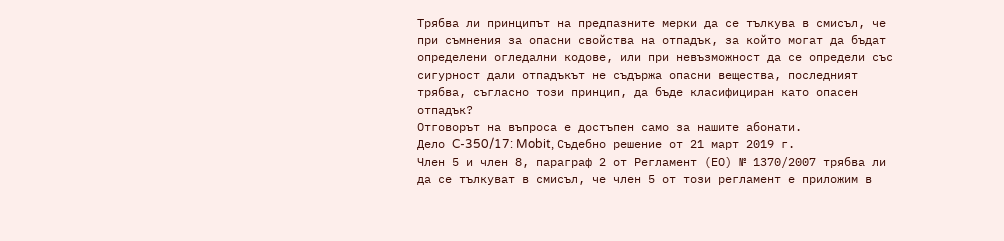Трябва ли принципът на предпазните мерки да се тълкува в смисъл, че при съмнения за опасни свойства на отпадък, за който могат да бъдат определени огледални кодове, или при невъзможност да се определи със сигурност дали отпадъкът не съдържа опасни вещества, последният трябва, съгласно този принцип, да бъде класифициран като опасен отпадък?
Отговорът на въпроса е достъпен само за нашите абонати.
Дело C-350/17: Mobit, Съдебно решение от 21 март 2019 г.
Член 5 и член 8, параграф 2 от Регламент (ЕО) № 1370/2007 трябва ли да се тълкуват в смисъл, че член 5 от този регламент е приложим в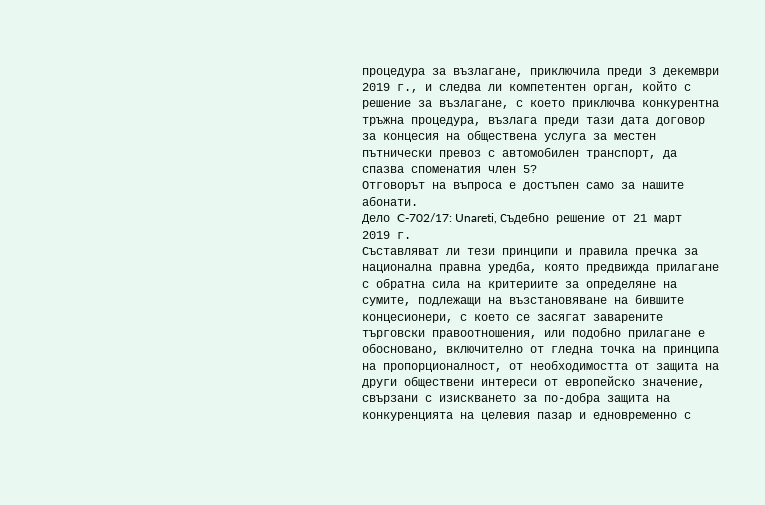процедура за възлагане, приключила преди 3 декември 2019 г., и следва ли компетентен орган, който с решение за възлагане, с което приключва конкурентна тръжна процедура, възлага преди тази дата договор за концесия на обществена услуга за местен пътнически превоз с автомобилен транспорт, да спазва споменатия член 5?
Отговорът на въпроса е достъпен само за нашите абонати.
Дело C-702/17: Unareti, Съдебно решение от 21 март 2019 г.
Съставляват ли тези принципи и правила пречка за национална правна уредба, която предвижда прилагане с обратна сила на критериите за определяне на сумите, подлежащи на възстановяване на бившите концесионери, с което се засягат заварените търговски правоотношения, или подобно прилагане е обосновано, включително от гледна точка на принципа на пропорционалност, от необходимостта от защита на други обществени интереси от европейско значение, свързани с изискването за по-добра защита на конкуренцията на целевия пазар и едновременно с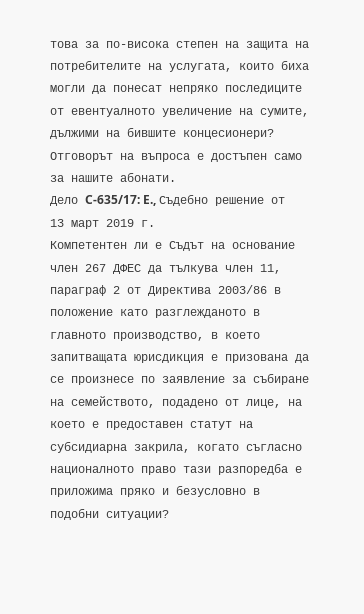това за по-висока степен на защита на потребителите на услугата, които биха могли да понесат непряко последиците от евентуалното увеличение на сумите, дължими на бившите концесионери?
Отговорът на въпроса е достъпен само за нашите абонати.
Дело C-635/17: E., Съдебно решение от 13 март 2019 г.
Компетентен ли е Съдът на основание член 267 ДФЕС да тълкува член 11, параграф 2 от Директива 2003/86 в положение като разглежданото в главното производство, в което запитващата юрисдикция е призована да се произнесе по заявление за събиране на семейството, подадено от лице, на което е предоставен статут на субсидиарна закрила, когато съгласно националното право тази разпоредба е приложима пряко и безусловно в подобни ситуации?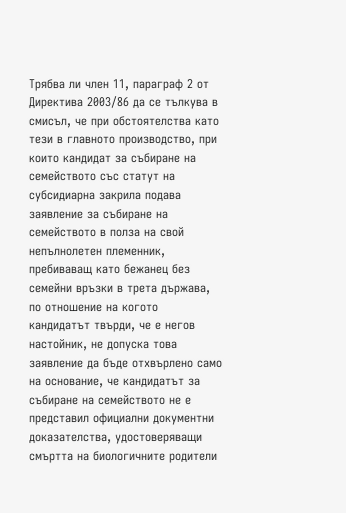Трябва ли член 11, параграф 2 от Директива 2003/86 да се тълкува в смисъл, че при обстоятелства като тези в главното производство, при които кандидат за събиране на семейството със статут на субсидиарна закрила подава заявление за събиране на семейството в полза на свой непълнолетен племенник, пребиваващ като бежанец без семейни връзки в трета държава, по отношение на когото кандидатът твърди, че е негов настойник, не допуска това заявление да бъде отхвърлено само на основание, че кандидатът за събиране на семейството не е представил официални документни доказателства, удостоверяващи смъртта на биологичните родители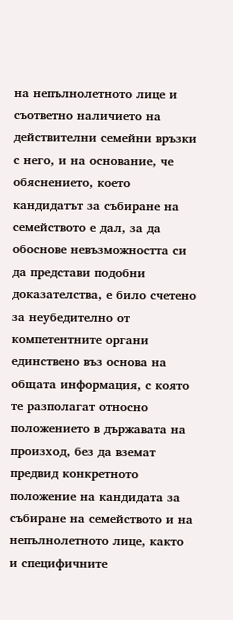на непълнолетното лице и съответно наличието на действителни семейни връзки с него, и на основание, че обяснението, което кандидатът за събиране на семейството е дал, за да обоснове невъзможността си да представи подобни доказателства, е било счетено за неубедително от компетентните органи единствено въз основа на общата информация, с която те разполагат относно положението в държавата на произход, без да вземат предвид конкретното положение на кандидата за събиране на семейството и на непълнолетното лице, както и специфичните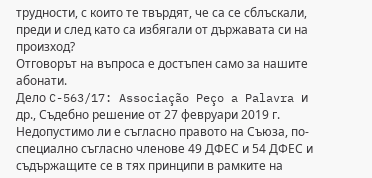трудности, с които те твърдят, че са се сблъскали, преди и след като са избягали от държавата си на произход?
Отговорът на въпроса е достъпен само за нашите абонати.
Дело C-563/17: Associação Peço a Palavra и др., Съдебно решение от 27 февруари 2019 г.
Недопустимо ли е съгласно правото на Съюза, по-специално съгласно членове 49 ДФЕС и 54 ДФЕС и съдържащите се в тях принципи в рамките на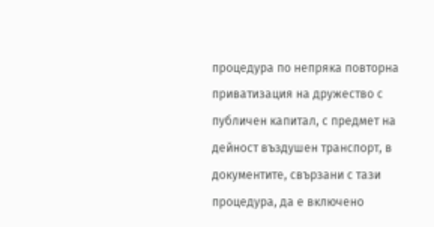процедура по непряка повторна приватизация на дружество с публичен капитал, с предмет на дейност въздушен транспорт, в документите, свързани с тази процедура, да е включено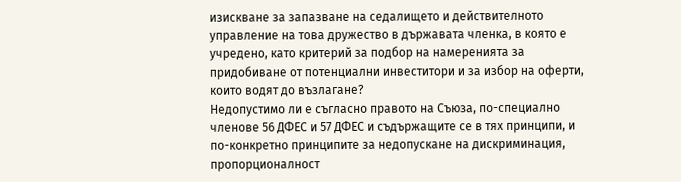изискване за запазване на седалището и действителното управление на това дружество в държавата членка, в която е учредено, като критерий за подбор на намеренията за придобиване от потенциални инвеститори и за избор на оферти, които водят до възлагане?
Недопустимо ли е съгласно правото на Съюза, по-специално членове 56 ДФЕС и 57 ДФЕС и съдържащите се в тях принципи, и по-конкретно принципите за недопускане на дискриминация, пропорционалност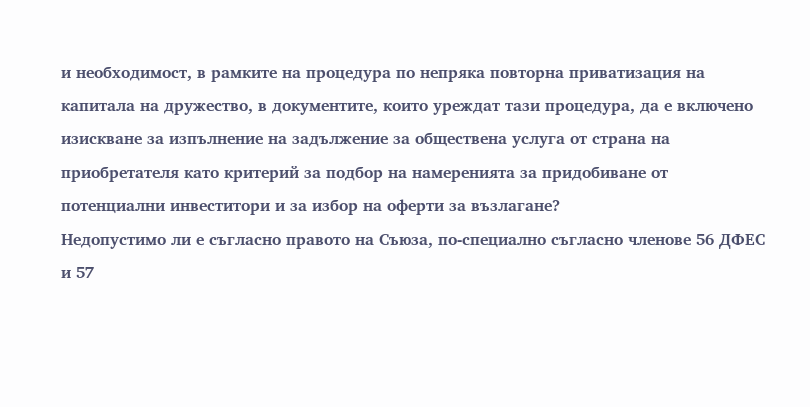и необходимост, в рамките на процедура по непряка повторна приватизация на капитала на дружество, в документите, които уреждат тази процедура, да е включено изискване за изпълнение на задължение за обществена услуга от страна на приобретателя като критерий за подбор на намеренията за придобиване от потенциални инвеститори и за избор на оферти за възлагане?
Недопустимо ли е съгласно правото на Съюза, по-специално съгласно членове 56 ДФЕС и 57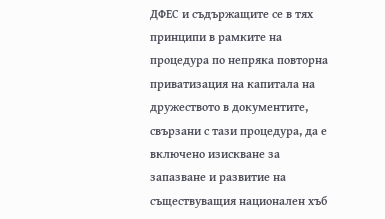ДФЕС и съдържащите се в тях принципи в рамките на процедура по непряка повторна приватизация на капитала на дружеството в документите, свързани с тази процедура, да е включено изискване за запазване и развитие на съществуващия национален хъб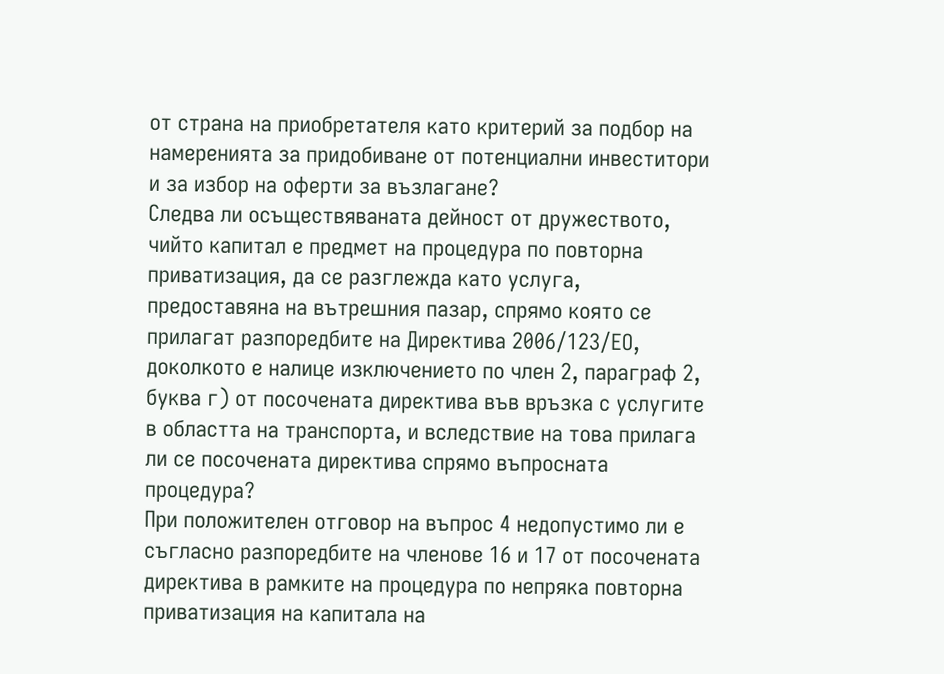от страна на приобретателя като критерий за подбор на намеренията за придобиване от потенциални инвеститори и за избор на оферти за възлагане?
Следва ли осъществяваната дейност от дружеството, чийто капитал е предмет на процедура по повторна приватизация, да се разглежда като услуга, предоставяна на вътрешния пазар, спрямо която се прилагат разпоредбите на Директива 2006/123/ЕО, доколкото е налице изключението по член 2, параграф 2, буква г) от посочената директива във връзка с услугите в областта на транспорта, и вследствие на това прилага ли се посочената директива спрямо въпросната процедура?
При положителен отговор на въпрос 4 недопустимо ли е съгласно разпоредбите на членове 16 и 17 от посочената директива в рамките на процедура по непряка повторна приватизация на капитала на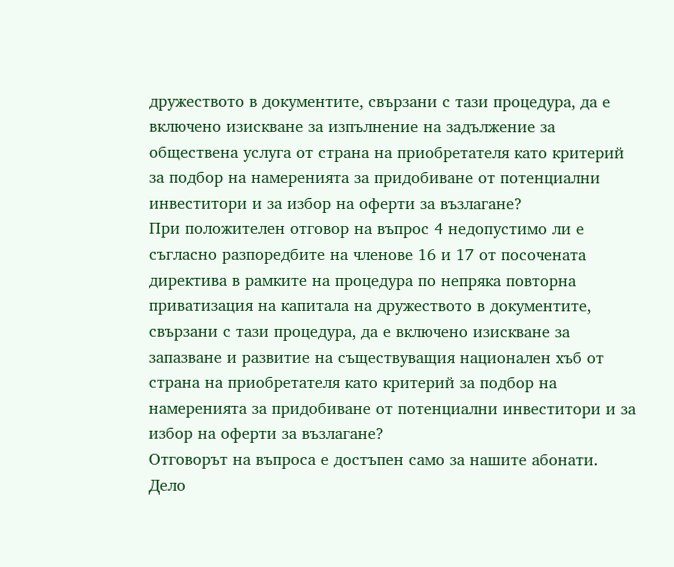дружеството в документите, свързани с тази процедура, да е включено изискване за изпълнение на задължение за обществена услуга от страна на приобретателя като критерий за подбор на намеренията за придобиване от потенциални инвеститори и за избор на оферти за възлагане?
При положителен отговор на въпрос 4 недопустимо ли е съгласно разпоредбите на членове 16 и 17 от посочената директива в рамките на процедура по непряка повторна приватизация на капитала на дружеството в документите, свързани с тази процедура, да е включено изискване за запазване и развитие на съществуващия национален хъб от страна на приобретателя като критерий за подбор на намеренията за придобиване от потенциални инвеститори и за избор на оферти за възлагане?
Отговорът на въпроса е достъпен само за нашите абонати.
Дело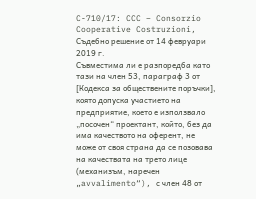C-710/17: CCC – Consorzio Cooperative Costruzioni, Съдебно решение от 14 февруари 2019 г.
Съвместима ли е разпоредба като тази на член 53, параграф 3 от [Кодекса за обществените поръчки], която допуска участието на предприятие, което е използвало „посочен“ проектант, който, без да има качеството на оферент, не може от своя страна да се позовава на качествата на трето лице (механизъм, наречен „avvalimento“), с член 48 от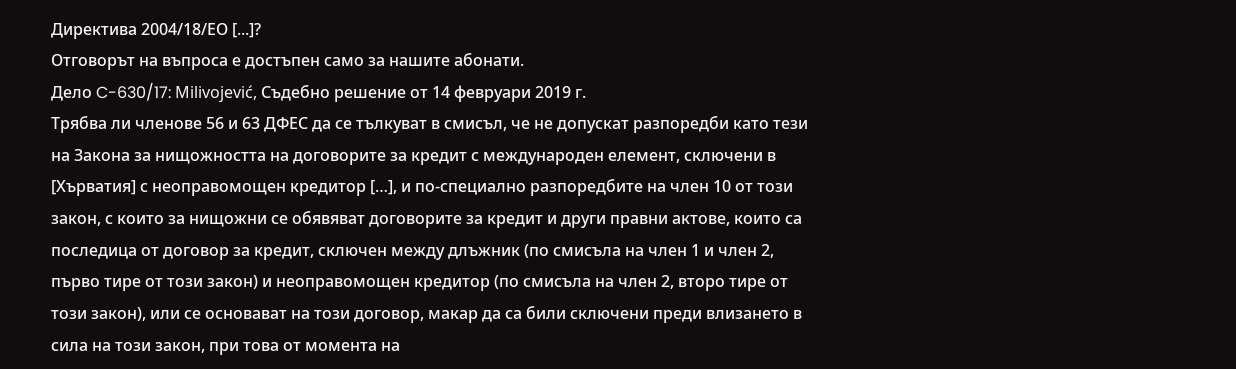Директива 2004/18/ЕО [...]?
Отговорът на въпроса е достъпен само за нашите абонати.
Дело C-630/17: Milivojević, Съдебно решение от 14 февруари 2019 г.
Трябва ли членове 56 и 63 ДФЕС да се тълкуват в смисъл, че не допускат разпоредби като тези на Закона за нищожността на договорите за кредит с международен елемент, сключени в [Хърватия] с неоправомощен кредитор […], и по-специално разпоредбите на член 10 от този закон, с които за нищожни се обявяват договорите за кредит и други правни актове, които са последица от договор за кредит, сключен между длъжник (по смисъла на член 1 и член 2, първо тире от този закон) и неоправомощен кредитор (по смисъла на член 2, второ тире от този закон), или се основават на този договор, макар да са били сключени преди влизането в сила на този закон, при това от момента на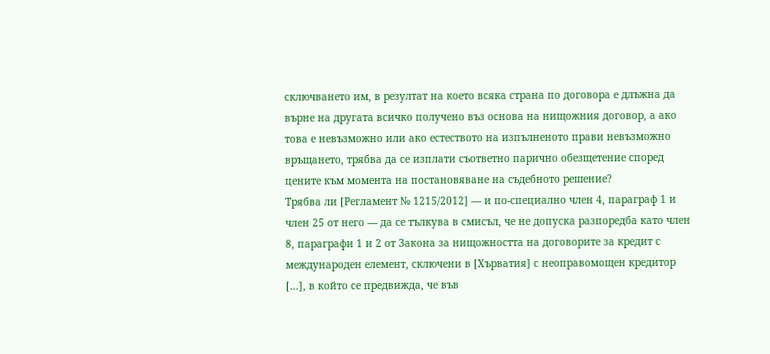сключването им, в резултат на което всяка страна по договора е длъжна да върне на другата всичко получено въз основа на нищожния договор, а ако това е невъзможно или ако естеството на изпълненото прави невъзможно връщането, трябва да се изплати съответно парично обезщетение според цените към момента на постановяване на съдебното решение?
Трябва ли [Регламент № 1215/2012] — и по-специално член 4, параграф 1 и член 25 от него — да се тълкува в смисъл, че не допуска разпоредба като член 8, параграфи 1 и 2 от Закона за нищожността на договорите за кредит с международен елемент, сключени в [Хърватия] с неоправомощен кредитор […], в който се предвижда, че във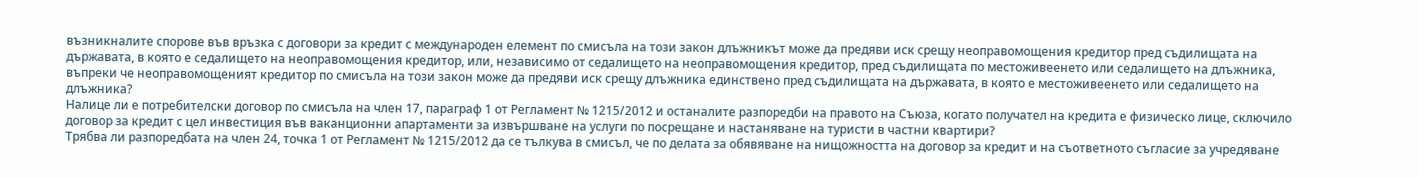възникналите спорове във връзка с договори за кредит с международен елемент по смисъла на този закон длъжникът може да предяви иск срещу неоправомощения кредитор пред съдилищата на държавата, в която е седалището на неоправомощения кредитор, или, независимо от седалището на неоправомощения кредитор, пред съдилищата по местоживеенето или седалището на длъжника, въпреки че неоправомощеният кредитор по смисъла на този закон може да предяви иск срещу длъжника единствено пред съдилищата на държавата, в която е местоживеенето или седалището на длъжника?
Налице ли е потребителски договор по смисъла на член 17, параграф 1 от Регламент № 1215/2012 и останалите разпоредби на правото на Съюза, когато получател на кредита е физическо лице, сключило договор за кредит с цел инвестиция във ваканционни апартаменти за извършване на услуги по посрещане и настаняване на туристи в частни квартири?
Трябва ли разпоредбата на член 24, точка 1 от Регламент № 1215/2012 да се тълкува в смисъл, че по делата за обявяване на нищожността на договор за кредит и на съответното съгласие за учредяване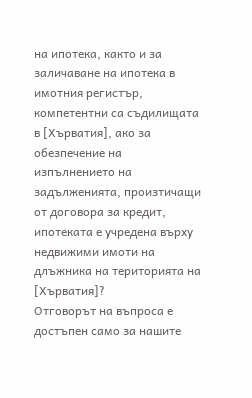на ипотека, както и за заличаване на ипотека в имотния регистър, компетентни са съдилищата в [Хърватия], ако за обезпечение на изпълнението на задълженията, произтичащи от договора за кредит, ипотеката е учредена върху недвижими имоти на длъжника на територията на [Хърватия]?
Отговорът на въпроса е достъпен само за нашите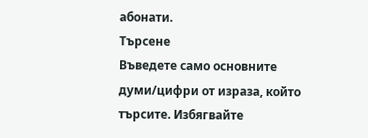абонати.
Търсене
Въведете само основните думи/цифри от израза, който търсите. Избягвайте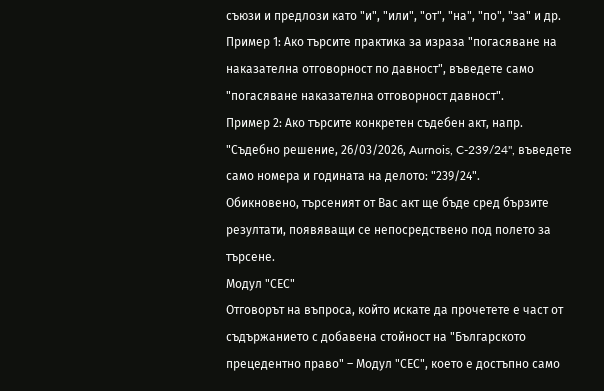съюзи и предлози като "и", "или", "от", "на", "по", "за" и др.
Пример 1: Ако търсите практика за израза "погасяване на наказателна отговорност по давност", въведете само "погасяване наказателна отговорност давност".
Пример 2: Ако търсите конкретен съдебен акт, напр. "Съдебно решение, 26/03/2026, Aurnois, C-239/24", въведете само номера и годината на делото: "239/24".
Обикновено, търсеният от Вас акт ще бъде сред бързите резултати, появяващи се непосредствено под полето за търсене.
Модул "СЕС"
Отговорът на въпроса, който искате да прочетете е част от съдържанието с добавена стойност на "Българското прецедентно право" – Модул "СЕС", което е достъпно само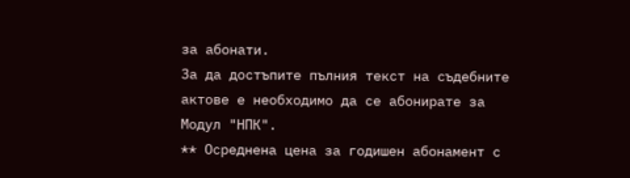за абонати.
За да достъпите пълния текст на съдебните актове е необходимо да се абонирате за Модул "НПК".
** Осреднена цена за годишен абонамент с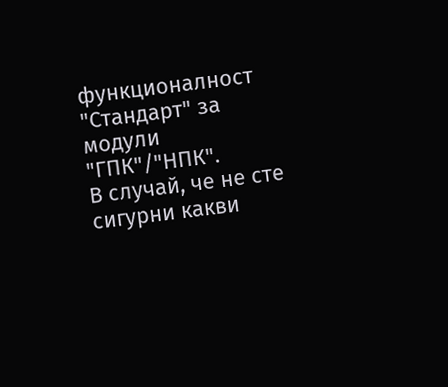функционалност "Стандарт" за модули "ГПК"/"НПК".
В случай, че не сте сигурни какви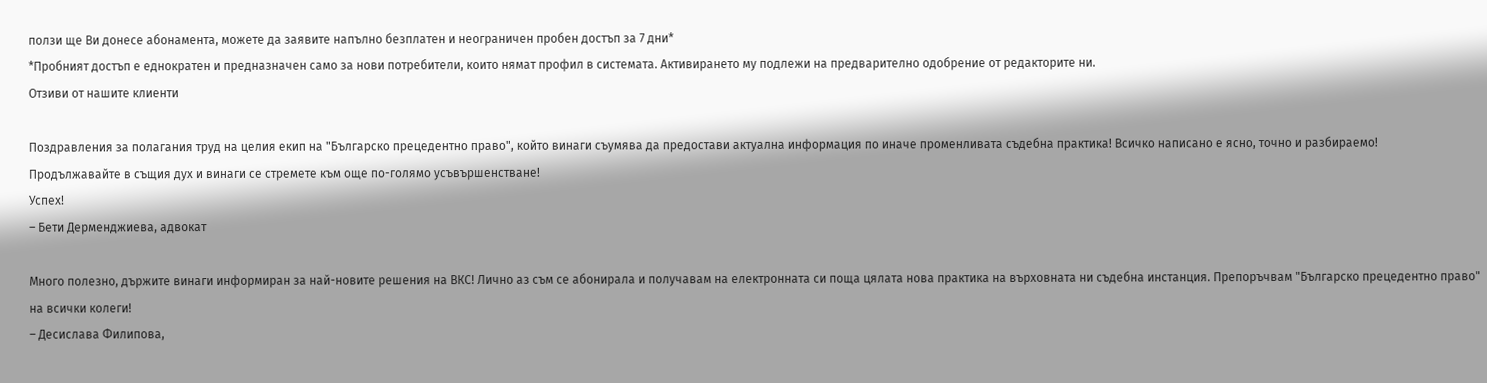ползи ще Ви донесе абонамента, можете да заявите напълно безплатен и неограничен пробен достъп за 7 дни*
*Пробният достъп е еднократен и предназначен само за нови потребители, които нямат профил в системата. Активирането му подлежи на предварително одобрение от редакторите ни.
Отзиви от нашите клиенти

Поздравления за полагания труд на целия екип на "Българско прецедентно право", който винаги съумява да предостави актуална информация по иначе променливата съдебна практика! Всичко написано е ясно, точно и разбираемо!
Продължавайте в същия дух и винаги се стремете към още по-голямо усъвършенстване!
Успех!
– Бети Дерменджиева, адвокат

Много полезно, държите винаги информиран за най-новите решения на ВКС! Лично аз съм се абонирала и получавам на електронната си поща цялата нова практика на върховната ни съдебна инстанция. Препоръчвам "Българско прецедентно право" на всички колеги!
– Десислава Филипова,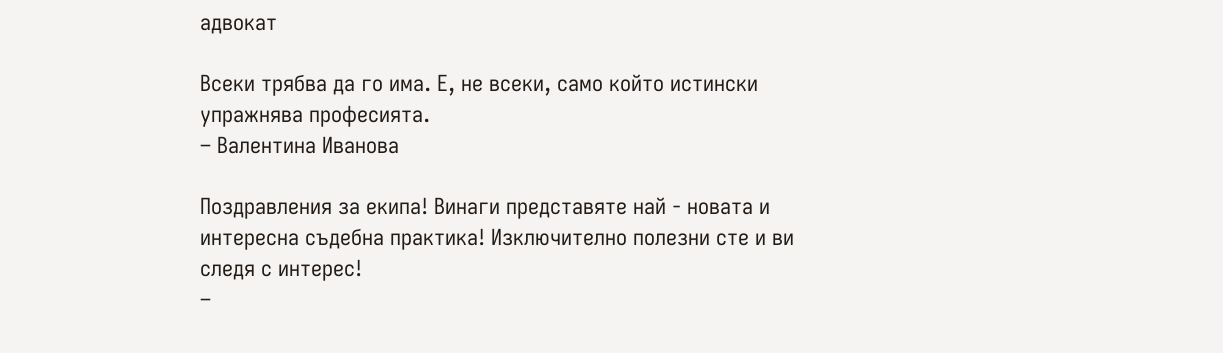адвокат

Всеки трябва да го има. Е, не всеки, само който истински упражнява професията.
– Валентина Иванова

Поздравления за екипа! Винаги представяте най - новата и интересна съдебна практика! Изключително полезни сте и ви следя с интерес!
–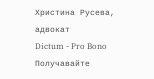Христина Русева, адвокат
Dictum - Pro Bono
Получавайте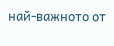най-важното от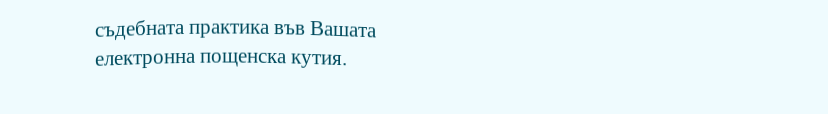съдебната практика във Вашата електронна пощенска кутия.